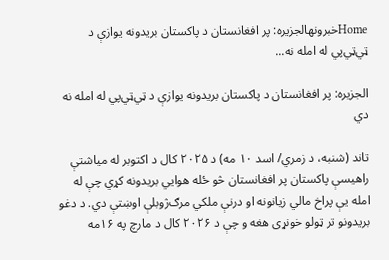Homeخبرونهالجزیره: پر افغانستان د پاکستان بریدونه یوازې د ټي‌ټي‌پي له امله نه...

الجزیره: پر افغانستان د پاکستان بریدونه یوازې د ټي‌ټي‌پي له امله نه دي

تاند (شنبه، د زمري/ اسد ۱۰ مه) د ۲۰۲۵ کال د اکتوبر له میاشتې راهیسې پاکستان پر افغانستان څو ځله هوايي بریدونه کړي چې له امله یې پراخ مالي زیانونه او درنې ملکي مرګ‌ژوبلې اوښتې دي. د دغو بریدونو تر ټولو خونړی هغه و چې د ۲۰۲۶ کال د مارچ په ۱۶مه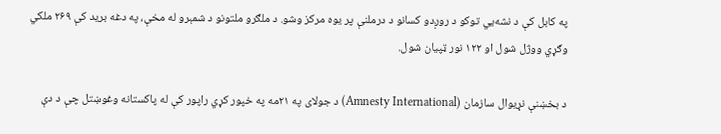په کابل کې د نشه‌يي توکو د روږدو کسانو د درملنې پر یوه مرکز وشو. د ملګرو ملتونو د شمېرو له مخې، په دغه برید کې ۲۶۹ ملکي وګړي ووژل شول او ۱۲۲ نور ټپیان شول.

د بخښنې نړیوال سازمان (Amnesty International) د جولای په ۲۱مه په خپور کړي راپور کې له پاکستانه وغوښتل چې د دې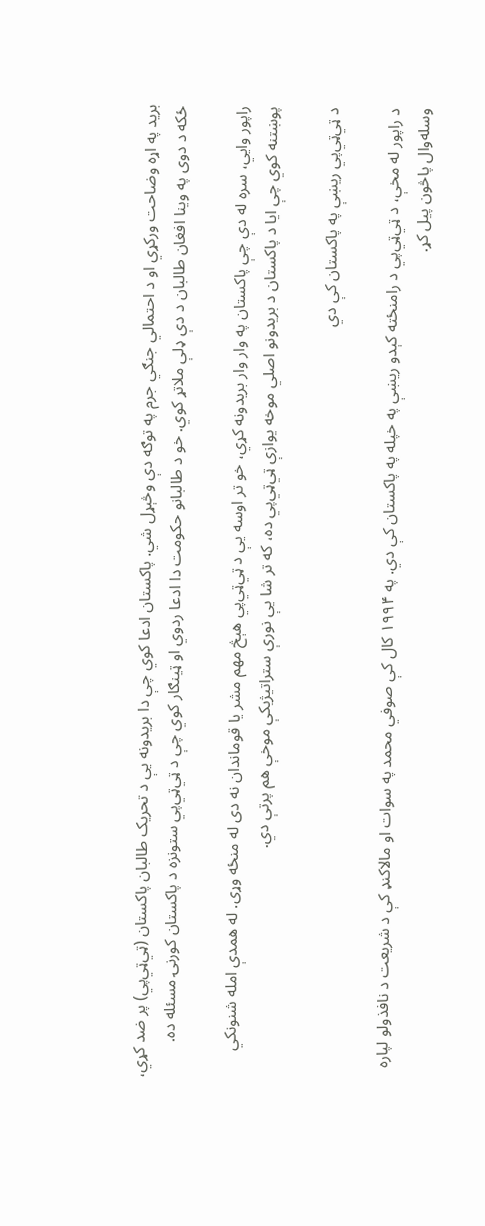برید په اړه وضاحت ورکړي او د احتمالي جنګي جرم په توګه دې وڅېړل شي. پاکستان ادعا کوي چې دا بریدونه یې د تحریک طالبان پاکستان (ټي‌ټي‌پي) پر ضد کړي، ځکه د دوی په وینا افغان طالبان د دې ډلې ملاتړ کوي. خو د طالبانو حکومت دا ادعا ردوي او ټینګار کوي چې د ټي‌ټي‌پي ستونزه د پاکستان کورنۍ مسئله ده.

راپور وايي، سره له دې چې پاکستان په وار وار بریدونه کړي، خو تر اوسه یې د ټي‌ټي‌پي هېڅ مهم مشر یا قوماندان نه دی له منځه وړی. له همدې امله شنونکي پوښتنه کوي چې ایا د پاکستان د بریدونو اصلي موخه یوازې ټي‌ټي‌پي ده، که تر شا یې نورې ستراتیژیکې موخې هم پرتې دي.

د ټي‌ټي‌پي ریښې په پاکستان کې دي

د راپور له مخې، د ټي‌ټي‌پي د رامنځته کېدو ریښې په خپله په پاکستان کې دي. په ۱۹۹۴ کال کې صوفي محمد په سوات او مالاکنډ کې د شریعت د نافذولو لپاره وسله‌وال پاڅون پیل کړ.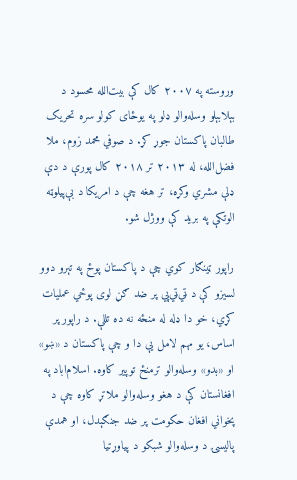وروسته په ۲۰۰۷ کال کې بیت‌الله محسود د بېلابېلو وسله‌والو ډلو په یوځای کولو سره تحریک طالبان پاکستان جوړ کړ. د صوفي محمد زوم، ملا فضل‌الله، له ۲۰۱۳ تر ۲۰۱۸ کال پورې د دې ډلې مشري وکړه، تر هغه چې د امریکا د بې‌پیلوټه الوتکې په برید کې ووژل شو.

راپور ټینګار کوي چې د پاکستان پوځ په تېرو دوو لسیزو کې د ټي‌ټي‌پي پر ضد ګڼ لوی پوځي عملیات کړي، خو دا ډله له منځه نه ده تللې. د راپور پر اساس، یو مهم لامل یې دا و چې پاکستان د «ښو» او «بدو» وسله‌والو ترمنځ توپیر کاوه. اسلام‌اباد په افغانستان کې د هغو وسله‌والو ملاتړ کاوه چې د پخواني افغان حکومت پر ضد جنګېدل، او همدې پالیسۍ د وسله‌والو شبکو د پیاوړتیا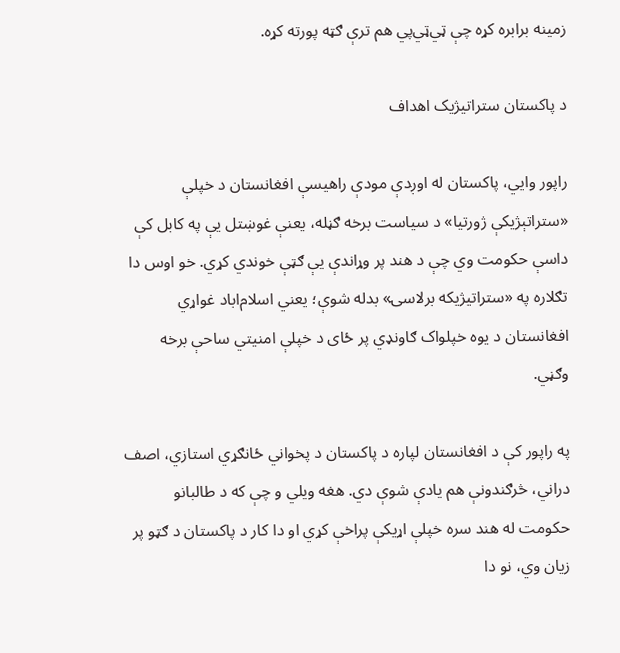زمینه برابره کړه چې ټي‌ټي‌پي هم ترې ګټه پورته کړه.

د پاکستان ستراتیژیک اهداف

راپور وايي، پاکستان له اوږدې مودې راهیسې افغانستان د خپلې «ستراتېژیکې ژورتیا» د سیاست برخه ګڼله، یعنې غوښتل یې په کابل کې داسې حکومت وي چې د هند پر وړاندې یې ګټې خوندي کړي. خو اوس دا تګلاره په «ستراتیژیکه برلاسۍ» بدله شوې؛ یعني اسلام‌اباد غواړي افغانستان د یوه خپلواک ګاونډي پر ځای د خپلې امنیتي ساحې برخه وګڼي.

په راپور کې د افغانستان لپاره د پاکستان د پخواني ځانګړي استازي، اصف دراني، څرګندونې هم یادې شوې دي. هغه ویلي و چې که د طالبانو حکومت له هند سره خپلې اړیکې پراخې کړي او دا کار د پاکستان د ګټو پر زیان وي، نو دا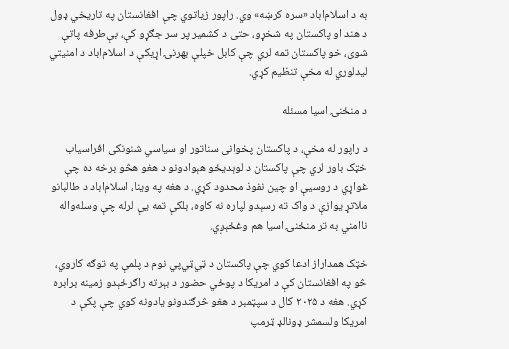به د اسلام‌اباد «سره کرښه» وي. راپور زیاتوي چې افغانستان په تاریخي ډول د هند او پاکستان په شخړو، حتی د کشمیر پر سر جګړو کې، بې‌طرفه پاتې شوی، خو پاکستان تمه لري چې کابل خپلې بهرنۍ اړیکې د اسلام‌اباد د امنیتي لیدلوري له مخې تنظیم کړي.

د منځنۍ اسیا مسئله

د راپور له مخې، د پاکستان پخوانی سناتور او سیاسي شنونکی افراسیاب خټک باور لري چې پاکستان د لوېدیځو هېوادونو د هغو هڅو برخه ده چې غواړي د روسیې او چین نفوذ محدود کړي. د هغه په وینا، اسلام‌اباد د طالبانو ملاتړ یوازې د واک ته رسېدو لپاره نه کاوه، بلکې تمه یې لرله چې وسله‌واله ناامني به تر منځنۍ اسیا هم وغځېږي.

خټک همداراز ادعا کوي چې پاکستان د ټي‌ټي‌پي نوم د پلمې په توګه کاروي، څو په افغانستان کې د امریکا د پوځي حضور د بېرته راګرځېدو زمینه برابره کړي. هغه د ۲۰۲۵ کال د سپټمبر د هغو څرګندونو یادونه کوي چې پکې د امریکا ولسمشر ډونالډ ټرمپ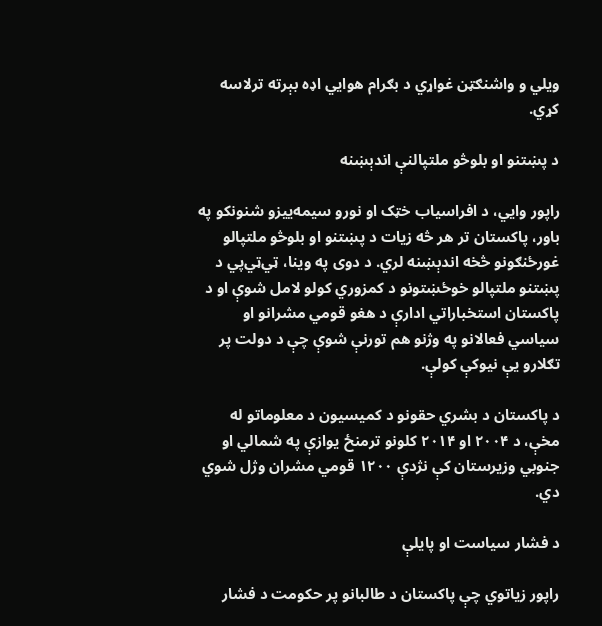ویلي و واشنګټن غواړي د بګرام هوايي اډه بېرته ترلاسه کړي.

د پښتنو او بلوڅو ملتپالنې اندېښنه

راپور وايي، د افراسیاب خټک او نورو سیمه‌ییزو شنونکو په باور، پاکستان تر هر څه زیات د پښتنو او بلوڅو ملتپالو غورځنګونو څخه اندېښنه لري. د دوی په وینا، ټي‌ټي‌پي د پښتنو ملتپالو خوځښتونو د کمزوري کولو لامل شوې او د پاکستان استخباراتي ادارې د هغو قومي مشرانو او سیاسي فعالانو په وژنو هم تورنې شوې چې د دولت پر تګلارو یې نیوکې کولې.

د پاکستان د بشري حقونو د کمیسیون د معلوماتو له مخې، د ۲۰۰۴ او ۲۰۱۴ کلونو ترمنځ یوازې په شمالي او جنوبي وزیرستان کې نژدې ۱۲۰۰ قومي مشران وژل شوي دي.

د فشار سیاست او پایلې

راپور زیاتوي چې پاکستان د طالبانو پر حکومت د فشار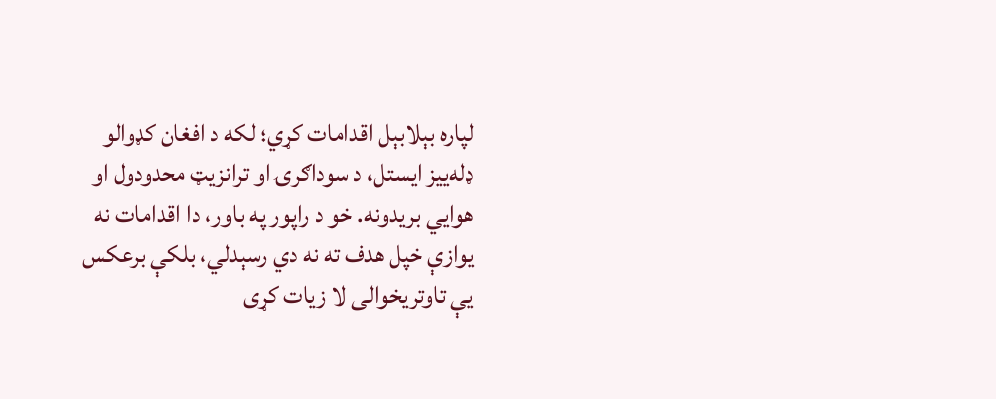لپاره بېلابېل اقدامات کړي؛ لکه د افغان کډوالو ډله‌ییز ایستل، د سوداګرۍ او ترانزیټ محدودول او هوايي بریدونه. خو د راپور په باور، دا اقدامات نه یوازې خپل هدف ته نه دي رسېدلي، بلکې برعکس یې تاوتریخوالی لا زیات کړی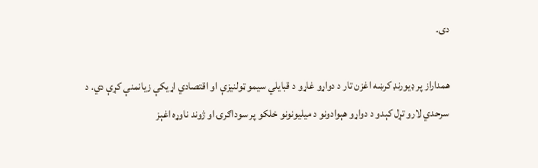دی.

همداراز پر ډیورنډ کرښه اغزن تار د دواړو غاړو د قبایلي سیمو ټولنیزې او اقتصادي اړیکې زیانمنې کړې دي. د سرحدي لارو تړل کېدو د دواړو هېوادونو د میلیونونو خلکو پر سوداګرۍ او ژوند ناوړه اغېز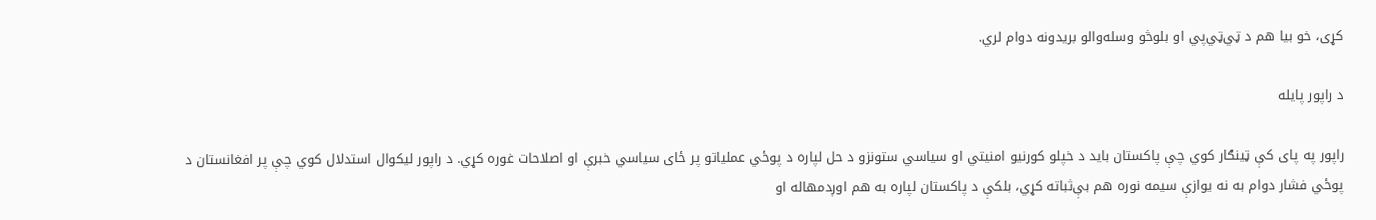کړی، خو بیا هم د ټي‌ټي‌پي او بلوڅو وسله‌والو بریدونه دوام لري.

د راپور پایله

راپور په پای کې ټینګار کوي چې پاکستان باید د خپلو کورنیو امنیتي او سیاسي ستونزو د حل لپاره د پوځي عملیاتو پر ځای سیاسي خبرې او اصلاحات غوره کړي. د راپور لیکوال استدلال کوي چې پر افغانستان د پوځي فشار دوام به نه یوازې سیمه نوره هم بې‌ثباته کړي، بلکې د پاکستان لپاره به هم اوږدمهاله او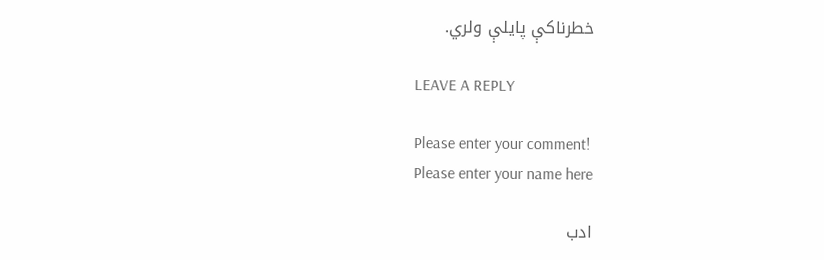خطرناکې پایلې ولري.

LEAVE A REPLY

Please enter your comment!
Please enter your name here

ادب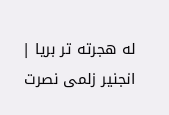له هجرته تر بریا | انجنیر زلمی نصرت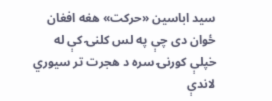سید اباسین «حرکت» هغه افغان ځوان دی چې په لس کلنۍ کې له خپلې کورنۍ سره د هجرت تر سیوري لاندې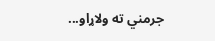جرمني ته ولاړاو...